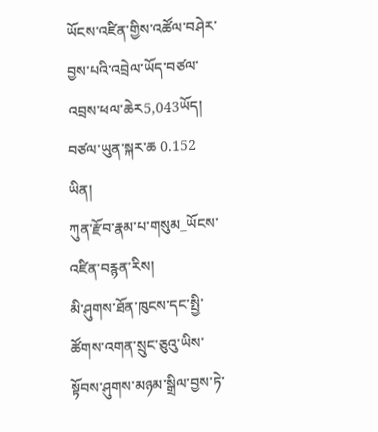ཡོངས་འཛིན་གྱིས་འཚོལ་བཤེར་བྱས་པའི་འབྲེལ་ཡོད་བཙལ་འབྲས་ཕལ་ཆེར5,043ཡོད།  བཙལ་ཡུན་སྐར་ཆ 0.152 ཡིན།
ཀུན་རྫོབ་རྣམ་པ་གསུམ_ཡོངས་འཛིན་བརྙན་རིས།
མི་ཤུགས་ཐོན་ཁུངས་དང་སྤྱི་ཚོགས་འགན་སྲུང་ཅུའུ་ཡིས་སྟོབས་ཤུགས་མཉམ་སྒྲིལ་བྱས་ཏེ་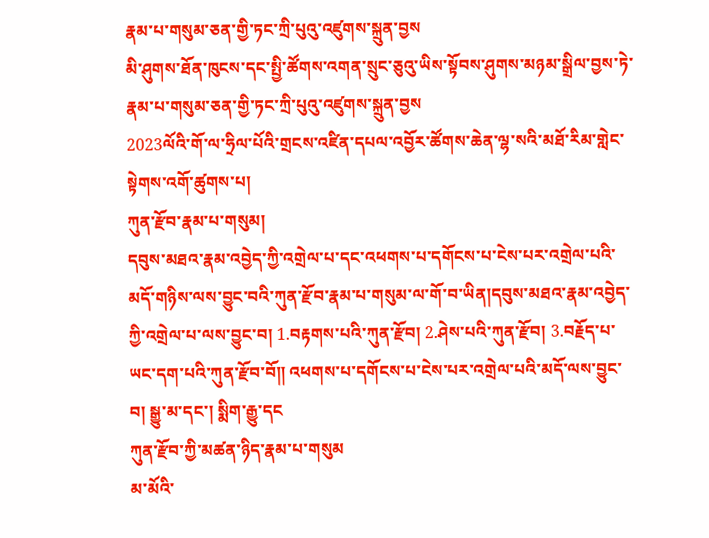རྣམ་པ་གསུམ་ཅན་གྱི་ཏང་ཀྲི་པུའུ་འཛུགས་སྐྲུན་བྱས
མི་ཤུགས་ཐོན་ཁུངས་དང་སྤྱི་ཚོགས་འགན་སྲུང་ཅུའུ་ཡིས་སྟོབས་ཤུགས་མཉམ་སྒྲིལ་བྱས་ཏེ་རྣམ་པ་གསུམ་ཅན་གྱི་ཏང་ཀྲི་པུའུ་འཛུགས་སྐྲུན་བྱས
2023ལོའི་གོ་ལ་ཧྲིལ་པོའི་གྲངས་འཛིན་དཔལ་འབྱོར་ཚོགས་ཆེན་ལྷ་སའི་མཐོ་རིམ་གླེང་སྟེགས་འགོ་ཚུགས་པ།
ཀུན་རྫོབ་རྣམ་པ་གསུམ།
དབུས་མཐའ་རྣམ་འབྱེད་ཀྱི་འགྲེལ་པ་དང་འཕགས་པ་དགོངས་པ་ངེས་པར་འགྲེལ་པའི་མདོ་གཉིས་ལས་བྱུང་བའི་ཀུན་རྫོབ་རྣམ་པ་གསུམ་ལ་གོ་བ་ཡིན།དབུས་མཐའ་རྣམ་འབྱེད་ཀྱི་འགྲེལ་པ་ལས་བྱུང་བ། 1.བརྟགས་པའི་ཀུན་རྫོབ། 2.ཤེས་པའི་ཀུན་རྫོབ། 3.བརྗོད་པ་ཡང་དག་པའི་ཀུན་རྫོབ་བོ༎ འཕགས་པ་དགོངས་པ་ངེས་པར་འགྲེལ་པའི་མདོ་ལས་བྱུང་བ། སྒྱུ་མ་དང་། སྨིག་རྒྱུ་དང
ཀུན་རྫོབ་ཀྱི་མཚན་ཉིད་རྣམ་པ་གསུམ
མ་མོའི་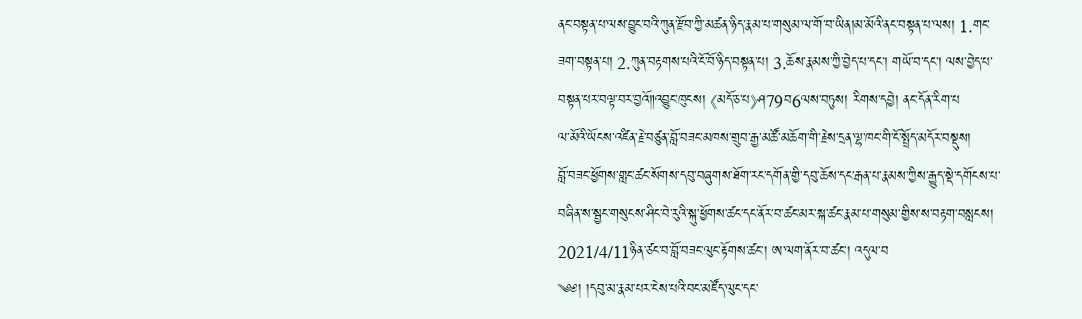ནང་བསྟན་པ་ལས་བྱུང་བའི་ཀུན་རྫོབ་ཀྱི་མཚན་ཉིད་རྣམ་པ་གསུམ་ལ་གོ་བ་ཡིན།མ་མོའི་ནང་བསྟན་པ་ལས། 1.གང་ཟག་བསྟན་པ། 2.ཀུན་བརྟགས་པའི་ངོ་བོ་ཉིད་བསྟན་པ། 3.ཆོས་རྣམས་ཀྱི་བྱེད་པ་དང་། གཡོ་བ་དང་། ལས་བྱེད་པ་བསྟན་པར་བལྟ་བར་བྱའོ༎འབྱུང་ཁུངས། 《མདོ་ཅ་པ》ཤ79བ6ལས་བཏུས། རིགས་དབྱེ། ནང་དོན་རིག་པ
ལ་མོའི་ཡོངས་འཛིན་རྗེ་བཙུན་བློ་བཟང་མཁས་གྲུབ་རྒྱ་མཚོ་མཆོག་གི་རྗེས་དྲན་ལྷ་ཁང་གི་ངོ་སྤྲོད་མདོར་བསྡུས།
བློ་བཟང་ཕྱོགས་གླང་ཚང་སོགས་དབུ་བཞུགས་ཐོག་རང་དགོན་གྱི་དབུ་ཆོས་དང་རྒན་པ་རྣམས་ཀྱིས་རྒྱུད་སྡེ་དགོངས་པ་བཞིན་ས་སྦྱང་གསུངས་ཤིང་བེ་རུའི་སྐུ་ཕྱོགས་ཚང་དང་ནོར་བ་ཚང་མར་སྐ་ཚང་རྣམ་པ་གསུམ་གྱིས་ས་བརྟག་བསླངས། 2021/4/11ཉིན་ཙང་བ་བློ་བཟང་ལུང་རྟོགས་ཚང་། ཨ་ལག་ནོར་བ་ཚང་། འདུལ་བ
༄༅། །དབུ་མ་རྣམ་པར་ངེས་པའི་བང་མཛོད་ལུང་དང་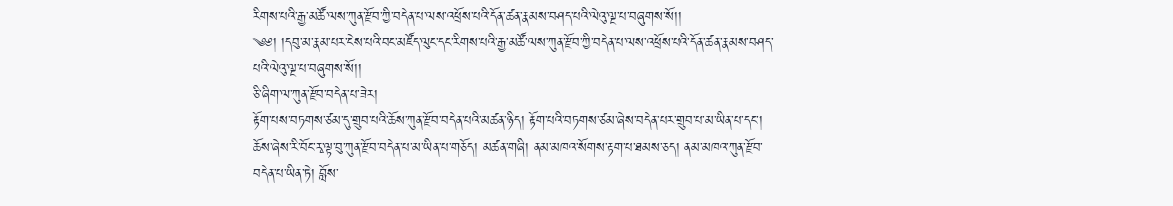རིགས་པའི་རྒྱ་མཚོ་ལས་ཀུན་རྫོབ་ཀྱི་བདེན་པ་ལས་འཕྲོས་པའི་དོན་ཚན་རྣམས་བཤད་པའི་ལེའུ་ལྔ་པ་བཞུགས་སོ།།
༄༅། །དབུ་མ་རྣམ་པར་ངེས་པའི་བང་མཛོད་ལུང་དང་རིགས་པའི་རྒྱ་མཚོ་ལས་ཀུན་རྫོབ་ཀྱི་བདེན་པ་ལས་འཕྲོས་པའི་དོན་ཚན་རྣམས་བཤད་པའི་ལེའུ་ལྔ་པ་བཞུགས་སོ།།
ཅི་ཞིག་ལ་ཀུན་རྫོབ་བདེན་པ་ཟེར།
རྟོག་པས་བཏགས་ཙམ་དུ་གྲུབ་པའི་ཆོས་ཀུན་རྫོབ་བདེན་པའི་མཚན་ཉིད། རྟོག་པའི་བཏགས་ཙམ་ཞེས་བདེན་པར་གྲུབ་པ་མ་ཡིན་པ་དང་། ཆོས་ཞེས་རི་བོང་རྭ་ལྟ་བུ་ཀུན་རྫོབ་བདེན་པ་མ་ཡིན་པ་གཅོད། མཚན་གཞི། ནམ་མཁའ་སོགས་རྟག་པ་ཐམས་ཅད། ནམ་མཁའ་ཀུན་རྫོབ་བདེན་པ་ཡིན་ཏེ། བློས་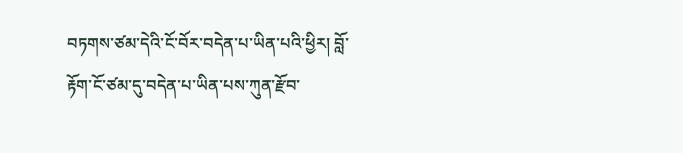བཏགས་ཙམ་དེའི་ངོ་བོར་བདེན་པ་ཡིན་པའི་ཕྱིར། བློ་རྟོག་ངོ་ཙམ་དུ་བདེན་པ་ཡིན་པས་ཀུན་རྫོབ་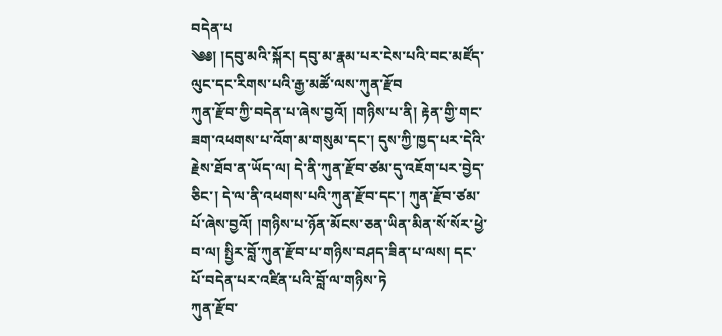བདེན་པ
༄༅། །དབུ་མའི་སྐོར། དབུ་མ་རྣམ་པར་ངེས་པའི་བང་མཛོད་ལུང་དང་རིགས་པའི་རྒྱ་མཚོ་ལས་ཀུན་རྫོབ
ཀུན་རྫོབ་ཀྱི་བདེན་པ་ཞེས་བྱའོ། །གཉིས་པ་ནི། རྟེན་གྱི་གང་ཟག་འཕགས་པ་འོག་མ་གསུམ་དང་། དུས་ཀྱི་ཁྱད་པར་དེའི་རྗེས་ཐོབ་ན་ཡོད་ལ། དེ་ནི་ཀུན་རྫོབ་ཙམ་དུ་འཇོག་པར་བྱེད་ཅིང་། དེ་ལ་ནི་འཕགས་པའི་ཀུན་རྫོབ་དང་། ཀུན་རྫོབ་ཙམ་པོ་ཞེས་བྱའོ། །གཉིས་པ་ཉོན་མོངས་ཅན་ཡིན་མིན་སོ་སོར་ཕྱེ་བ་ལ། སྤྱིར་བློ་ཀུན་རྫོབ་པ་གཉིས་བཤད་ཟིན་པ་ལས། དང་པོ་བདེན་པར་འཛིན་པའི་བློ་ལ་གཉིས་ཏེ
ཀུན་རྫོབ་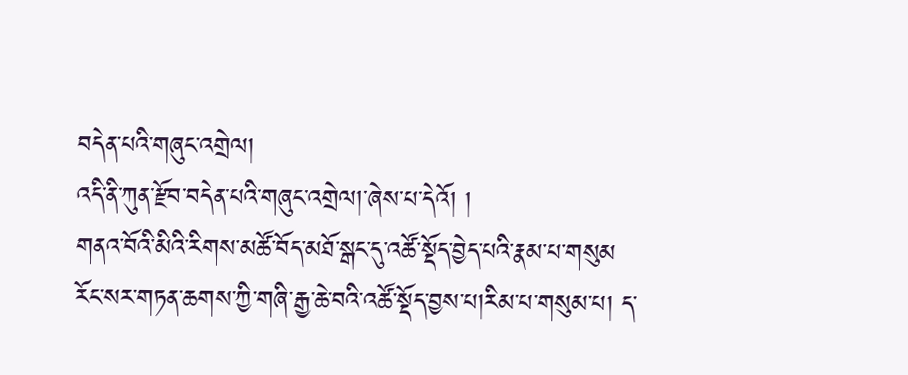བདེན་པའི་གཞུང་འགྲེལ།
འདི་ནི་ཀུན་རྫོབ་བདེན་པའི་གཞུང་འགྲེལ།་ཞེས་པ་དེའོ། །
གནའ་བོའི་མིའི་རིགས་མཚོ་བོད་མཐོ་སྒང་དུ་འཚོ་སྡོད་བྱེད་པའི་རྣམ་པ་གསུམ
རོང་སར་གཏན་ཆགས་ཀྱི་གཞི་རྒྱ་ཆེ་བའི་འཚོ་སྡོད་བྱས་པ།རིམ་པ་གསུམ་པ། ད་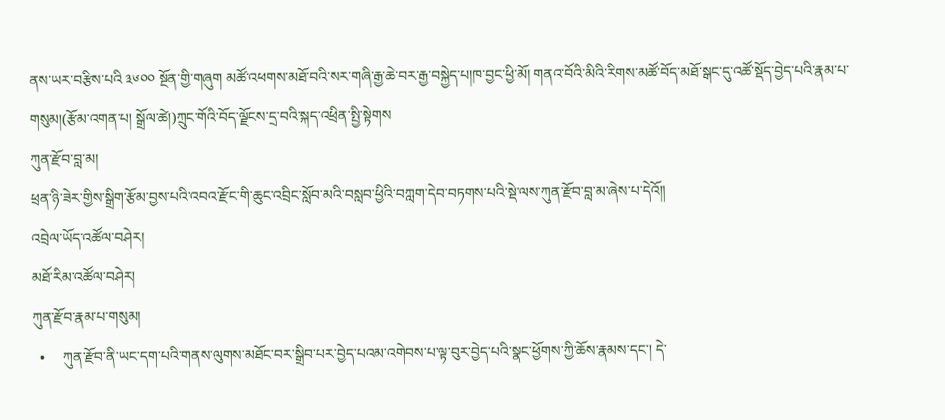ནས་ཡར་བརྩིས་པའི ༣༦༠༠ སྔོན་གྱི་གཞུག མཚོ་འཕགས་མཐོ་བའི་སར་གཞི་རྒྱ་ཆེ་བར་རྒྱ་བསྐྱེད་པ།ཁ་བྱང་ཕྱི་མོ། གནའ་བོའི་མིའི་རིགས་མཚོ་བོད་མཐོ་སྒང་དུ་འཚོ་སྡོད་བྱེད་པའི་རྣམ་པ་གསུམ།(རྩོམ་འགན་པ། སྒྲོལ་ཚེ།)ཀྲུང་གོའི་བོད་ལྗོངས་དྲ་བའི་སྐད་འཕྲིན་སྤྱི་སྟེགས
ཀུན་རྫོབ་བླ་མ།
ཕྲན་ཉི་ཟེར་གྱིས་སྒྲིག་རྩོམ་བྱས་པའི་འབའ་རྫོང་གི་ཆུང་འབྲིང་སློབ་མའི་བསླབ་ཕྱིའི་བཀླག་དེབ་བཏགས་པའི་སྡེ་ལས་ཀུན་རྫོབ་བླ་མ་ཞེས་པ་དེའོ༎
འབྲེལ་ཡོད་འཚོལ་བཤེར།
མཐོ་རིམ་འཚོལ་བཤེར།
ཀུན་རྫོབ་རྣམ་པ་གསུམ།
  •     ཀུན་རྫོབ་ནི་ཡང་དག་པའི་གནས་ལུགས་མཐོང་བར་སྒྲིབ་པར་བྱེད་པའམ་འགེབས་པ་ལྟ་བུར་བྱེད་པའི་སྣང་ཕྱོགས་ཀྱི་ཆོས་རྣམས་དང་། དེ་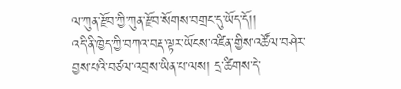ལ་ཀུན་རྫོབ་ཀྱི་ཀུན་རྫོབ་སོགས་བགྲང་དུ་ཡོད་དོ།།
འདི་ནི་ཁྱེད་ཀྱི་བཀའ་བརྡ་ལྟར་ཡོངས་འཛིན་གྱིས་འཚོལ་བཤེར་བྱས་པའི་བཙལ་འབྲས་ཡིན་པ་ལས། དྲ་ཚིགས་དེ་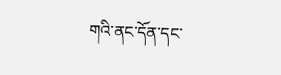གའི་ནང་དོན་དང་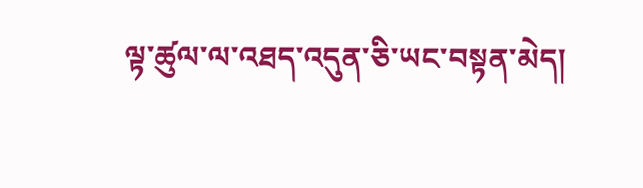ལྟ་ཚུལ་ལ་འཐད་འདུན་ཅི་ཡང་བསྟན་མེད།